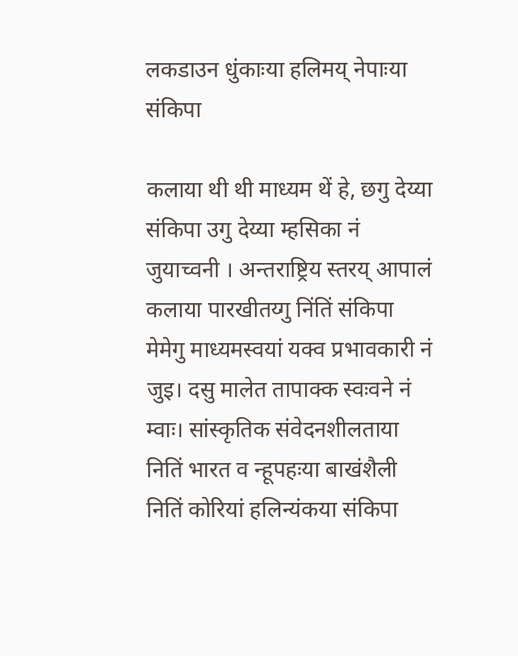लकडाउन धुंकाःया हलिमय् नेपाःया संकिपा

कलाया थी थी माध्यम थें हे, छगु देय्या संकिपा उगु देय्या म्हसिका नं जुयाच्वनी । अन्तराष्ट्रिय स्तरय् आपालं कलाया पारखीतय्गु निंतिं संकिपा मेमेगु माध्यमस्वयां यक्व प्रभावकारी नं जुइ। दसु मालेत तापाक्क स्वःवने नं म्वाः। सांस्कृतिक संवेदनशीलताया नितिं भारत व न्हूपहःया बाखंशैली नितिं कोरियां हलिन्यंकया संकिपा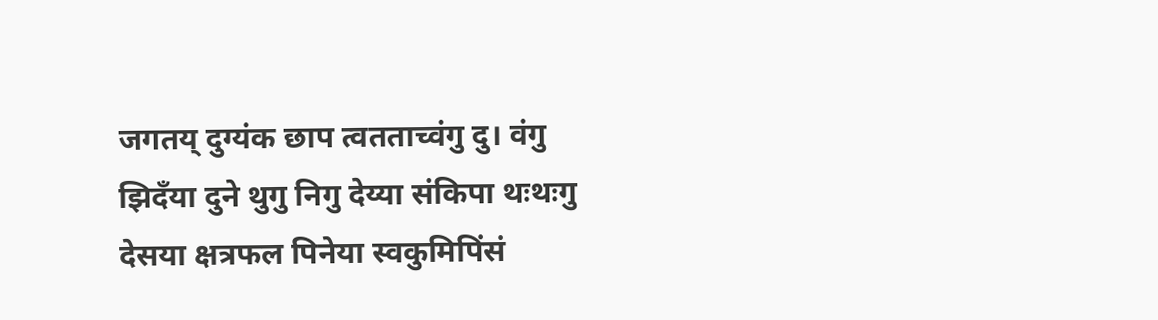जगतय् दुग्यंक छाप त्वतताच्वंगु दु। वंगु झिदँया दुने थुगु निगु देय्या संकिपा थःथःगु देसया क्षत्रफल पिनेया स्वकुमिपिंसं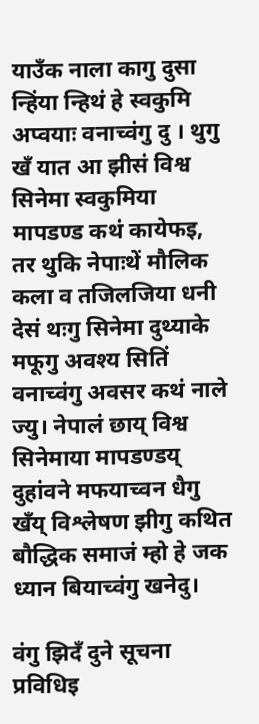याउँक नाला कागु दुसा न्हिंया न्हिथं हे स्वकुमि अप्वयाः वनाच्वंगु दु । थुगु खँ यात आ झीसं विश्व सिनेमा स्वकुमिया मापडण्ड कथं कायेफइ, तर थुकि नेपाःथें मौलिक कला व तजिलजिया धनी देसं थःगु सिनेमा दुथ्याके मफूगु अवश्य सितिं वनाच्वंगु अवसर कथं नाले ज्यु। नेपालं छाय् विश्व सिनेमाया मापडण्डय् दुहांवने मफयाच्वन धैगु खँय् विश्लेषण झीगु कथित बौद्धिक समाजं म्हो हे जक ध्यान बियाच्वंगु खनेदु।

वंगु झिदँ दुने सूचना प्रविधिइ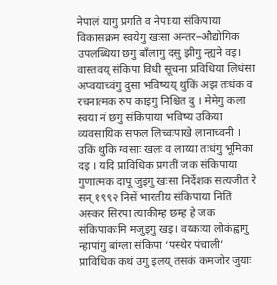नेपालं यागु प्रगति व नेपाःया संकिपाया विकासक्रम स्वयेगु खःसा अन्तर–औद्योगिक उपलब्धिया छगु बाँलागु दसु झीगु न्ह्यने वइ। वास्तवय् संकिपा विधी सूचना प्रविधिया लिधंसा अप्वयाच्वंगु दुसा भविष्यय् थुकिं अझ तःधंक व रचनात्मक रुप काइगु निश्चित दु । मेमेगु कला स्वया नं छगु संकिपाया भविष्य उकिया व्यवसायिक सफल लिच्वःपाखे लानाच्वनी । उकिं थुकि ग्वसाः खलः व लाय्या तःधंगु भूमिका दइ । यदि प्राविधिक प्रगतीं जक संकिपाया गुणात्मक दापू जुइगु खःसा निर्देशक सत्यजीत रे सन् १९९२ निसें भारतीय संकिपाया नितिं अस्कर सिरपा त्याकीम्ह छम्ह हे जक संकिपाकःमि मजुइगु खइ। वय्कःया लोकंह्वागु न्हापांगु बांग्ला संकिपा ‘पस्थेर पंचाली’ प्राविधिक कथं उगु इलय् तसकं कमजोर जुयाः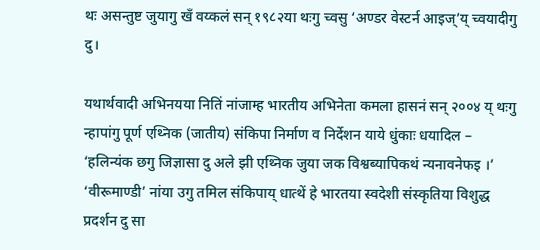थः असन्तुष्ट जुयागु खँ वय्कलं सन् १९८२या थःगु च्वसु ‘अण्डर वेस्टर्न आइज्’य् च्वयादीगु दु।

यथार्थवादी अभिनयया नितिं नांजाम्ह भारतीय अभिनेता कमला हासनं सन् २००४ य् थःगु न्हापांगु पूर्ण एथ्निक (जातीय) संकिपा निर्माण व निर्देशन याये धुंकाः धयादिल – ‘हलिन्यंक छगु जिज्ञासा दु अले झी एथ्निक जुया जक विश्वब्यापिकथं न्यनावनेफइ ।’ ‘वीरूमाण्डी’ नांया उगु तमिल संकिपाय् धात्थें हे भारतया स्वदेशी संस्कृतिया विशुद्ध प्रदर्शन दु सा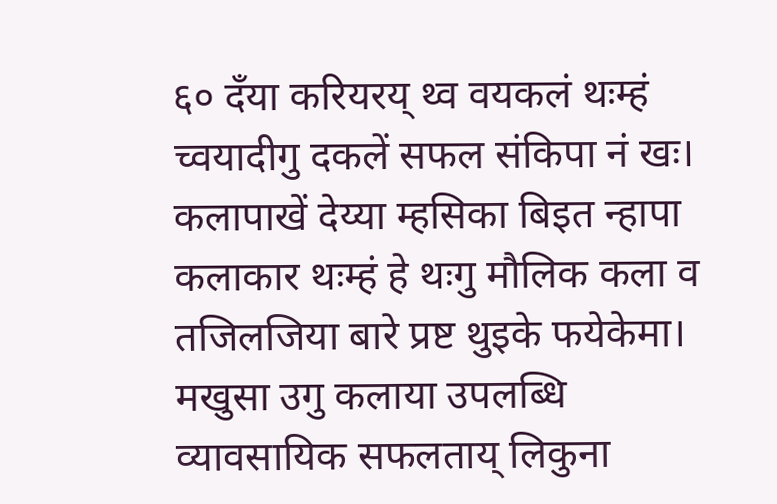६० दँया करियरय् थ्व वयकलं थःम्हं च्वयादीगु दकलें सफल संकिपा नं खः। कलापाखें देय्या म्हसिका बिइत न्हापा कलाकार थःम्हं हे थःगु मौलिक कला व तजिलजिया बारे प्रष्ट थुइके फयेकेमा। मखुसा उगु कलाया उपलब्धि व्यावसायिक सफलताय् लिकुना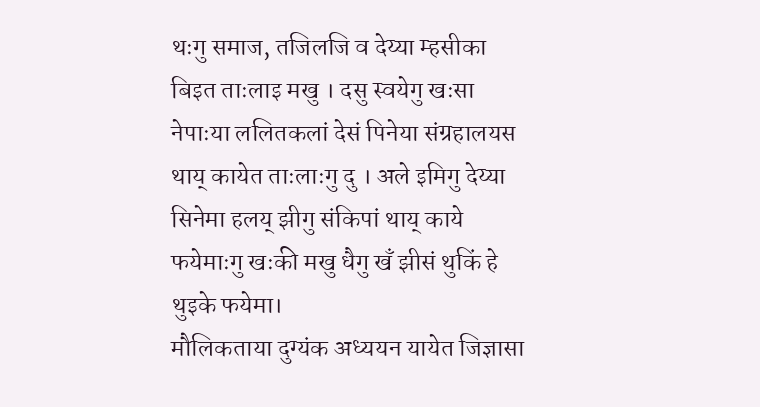थःगु समाज, तजिलजि व देय्या म्हसीका बिइत ताःलाइ मखु । दसु स्वयेगु खःसा नेपाःया ललितकलां देसं पिनेया संग्रहालयस थाय् कायेत ताःलाःगु दु । अले इमिगु देय्या सिनेमा हलय् झीगु संकिपां थाय् काये फयेमाःगु खःकी मखु धैगु खँ झीसं थुकिं हे थुइके फयेमा।
मौलिकताया दुग्यंक अध्ययन यायेत जिज्ञासा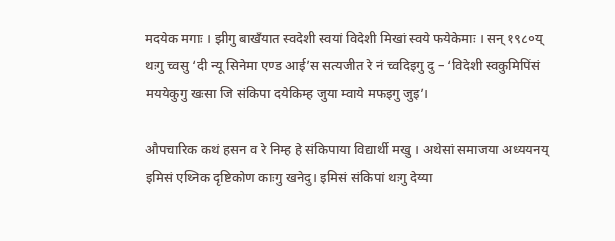मदयेक मगाः । झीगु बाखँयात स्वदेशी स्वयां विदेशी मिखां स्वये फयेकेमाः । सन् १९८०य् थःगु च्वसु ‘दी न्यू सिनेमा एण्ड आई’स सत्यजीत रे नं च्वदिइगु दु – ‘विदेशी स्वकुमिपिंसं मययेकुगु खःसा जि संकिपा दयेकिम्ह जुया म्वाये मफइगु जुइ’।

औपचारिक कथं हसन व रे निम्ह हे संकिपाया विद्यार्थी मखु । अथेसां समाजया अध्ययनय् इमिसं एथ्निक दृष्टिकोण काःगु खनेदु। इमिसं संकिपां थःगु देय्या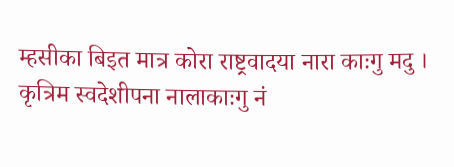म्हसीका बिइत मात्र कोरा राष्ट्रवादया नारा काःगु मदु । कृत्रिम स्वदेशीपना नालाकाःगु नं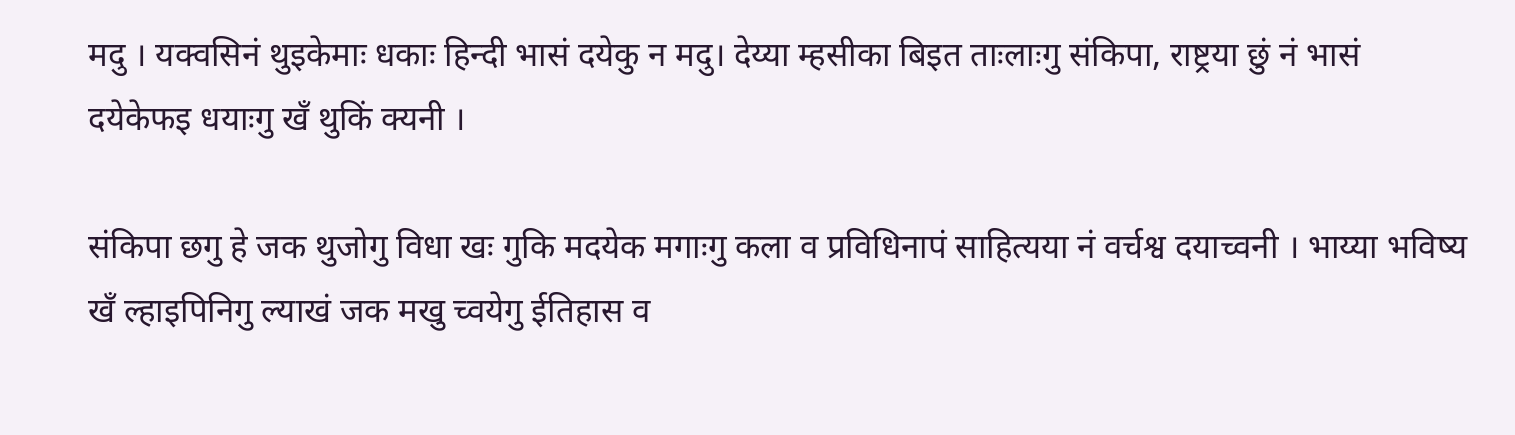मदु । यक्वसिनं थुइकेमाः धकाः हिन्दी भासं दयेकु न मदु। देय्या म्हसीका बिइत ताःलाःगु संकिपा, राष्ट्रया छुं नं भासं दयेकेफइ धयाःगु खँ थुकिं क्यनी ।

संकिपा छगु हे जक थुजोगु विधा खः गुकि मदयेक मगाःगु कला व प्रविधिनापं साहित्यया नं वर्चश्व दयाच्वनी । भाय्या भविष्य खँ ल्हाइपिनिगु ल्याखं जक मखु च्वयेगु ईतिहास व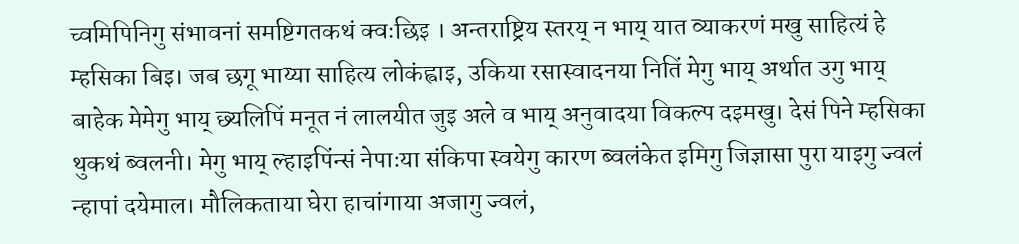च्वमिपिनिगु संभावनां समष्टिगतकथं क्वःछिइ । अन्तराष्ट्रिय स्तरय् न भाय् यात व्याकरणं मखु साहित्यं हे म्हसिका बिइ। जब छगू भाय्या साहित्य लोकंह्वाइ, उकिया रसास्वादनया नितिं मेगु भाय् अर्थात उगु भाय् बाहेक मेमेगु भाय् छ्यलिपिं मनूत नं लालयीत जुइ अले व भाय् अनुवादया विकल्प दइमखु। देसं पिने म्हसिका थुकथं ब्वलनी। मेगु भाय् ल्हाइपिंन्सं नेपाःया संकिपा स्वयेगु कारण ब्वलंकेत इमिगु जिज्ञासा पुरा याइगु ज्वलं न्हापां दयेमाल। मौलिकताया घेरा हाचांगाया अजागु ज्वलं,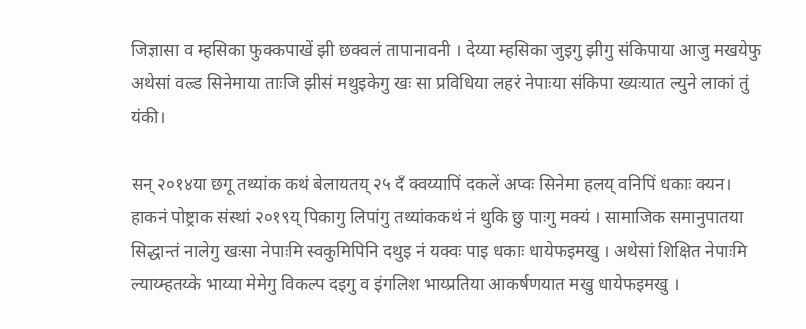जिज्ञासा व म्हसिका फुक्कपाखें झी छक्वलं तापानावनी । देय्या म्हसिका जुइगु झीगु संकिपाया आजु मखयेफु अथेसां वल्र्ड सिनेमाया ताःजि झीसं मथुइकेगु खः सा प्रविधिया लहरं नेपाःया संकिपा ख्यःयात ल्युने लाकां तुं यंकी।

सन् २०१४या छगू तथ्यांक कथं बेलायतय् २५ दँ क्वय्यापिं दकलें अप्वः सिनेमा हलय् वनिपिं धकाः क्यन। हाकनं पोष्ट्राक संस्थां २०१९य् पिकागु लिपांगु तथ्यांककथं नं थुकि छु पाःगु मक्यं । सामाजिक समानुपातया सिद्धान्तं नालेगु खःसा नेपाःमि स्वकुमिपिनि दथुइ नं यक्वः पाइ धकाः धायेफइमखु । अथेसां शिक्षित नेपाःमि ल्याय्म्हतय्के भाय्या मेमेगु विकल्प दइगु व इंगलिश भाय्प्रतिया आकर्षणयात मखु धायेफइमखु ।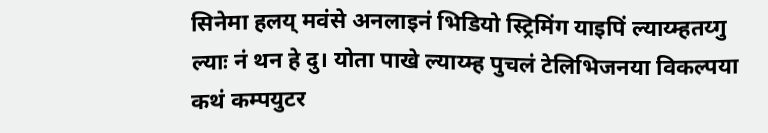सिनेमा हलय् मवंसे अनलाइनं भिडियो स्ट्रिमिंग याइपिं ल्याय्म्हतय्गु ल्याः नं थन हे दु। योता पाखे ल्याय्म्ह पुचलं टेलिभिजनया विकल्पया कथं कम्पयुटर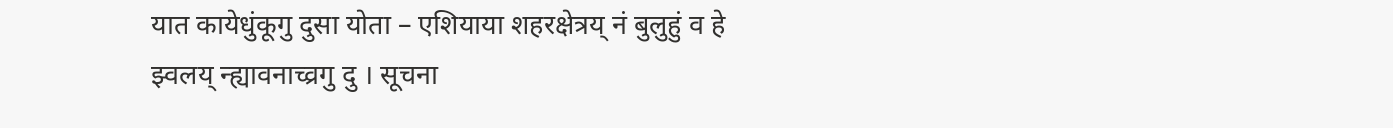यात कायेधुंकूगु दुसा योता – एशियाया शहरक्षेत्रय् नं बुलुहुं व हे झ्वलय् न्ह्यावनाच्व्रगु दु । सूचना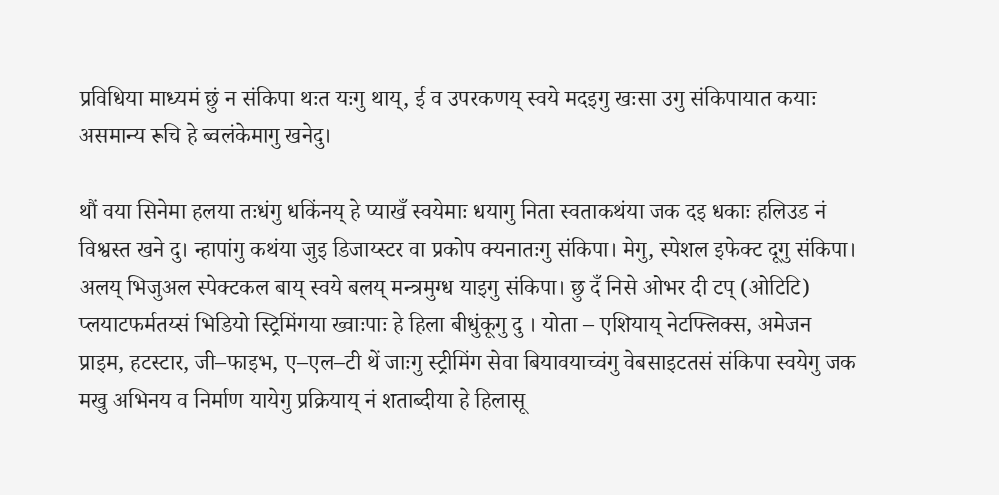प्रविधिया माध्यमं छुं न संकिपा थःत यःगु थाय्, ई व उपरकणय् स्वये मदइगु खःसा उगु संकिपायात कयाः असमान्य रूचि हे ब्वलंकेमागु खनेदु।

थौं वया सिनेमा हलया तःधंगु धकिंनय् हे प्याखँ स्वयेमाः धयागु निता स्वताकथंया जक दइ धकाः हलिउड नं विश्वस्त खने दु। न्हापांगु कथंया जुइ डिजाय्स्टर वा प्रकोप क्यनातःगु संकिपा। मेगु, स्पेशल इफेक्ट दूगु संकिपा। अलय् भिजुअल स्पेक्टकल बाय् स्वये बलय् मन्त्रमुग्ध याइगु संकिपा। छु दँ निसे ओभर दी टप् (ओटिटि) प्लयाटफर्मतय्सं भिडियो स्ट्रिमिंगया ख्वाःपाः हे हिला बीधुंकूगु दु । योता – एशियाय् नेटफ्लिक्स, अमेजन प्राइम, हटस्टार, जी–फाइभ, ए–एल–टी थें जाःगु स्ट्रीमिंग सेवा बियावयाच्वंगु वेबसाइटतसं संकिपा स्वयेगु जक मखु अभिनय व निर्माण यायेगु प्रक्रियाय् नं शताब्दीया हे हिलासू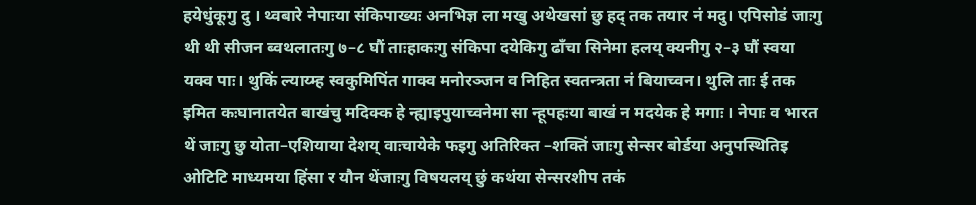हयेधुंकूगु दु । थ्वबारे नेपाःया संकिपाख्यः अनभिज्ञ ला मखु अथेखसां छु हद् तक तयार नं मदु। एपिसोडं जाःगु थी थी सीजन ब्वथलातःगु ७–८ घौं ताःहाकःगु संकिपा दयेकिगु ढाँचा सिनेमा हलय् क्यनीगु २–३ घौं स्वया यक्व पाः। थुकिं ल्याय्म्ह स्वकुमिपिंत गाक्व मनोरञ्जन व निहित स्वतन्त्रता नं बियाच्वन। थुलि ताः ई तक इमित कःघानातयेत बाखंचु मदिक्क हे न्ह्याइपुयाच्वनेमा सा न्हूपहःया बाखं न मदयेक हे मगाः । नेपाः व भारत थें जाःगु छु योता–एशियाया देशय् वाःचायेके फइगु अतिरिक्त –शक्तिं जाःगु सेन्सर बोर्डया अनुपस्थितिइ ओटिटि माध्यमया हिंसा र यौन थेंजाःगु विषयलय् छुं कथंया सेन्सरशीप तकं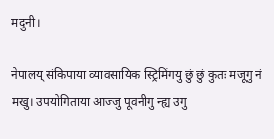मदुनी।

नेपालय् संकिपाया व्यावसायिक स्ट्रिमिंगयु छुं छुं कुतः मजूगु नं मखु। उपयोगिताया आज्जु पूवनीगु न्ह्य उगु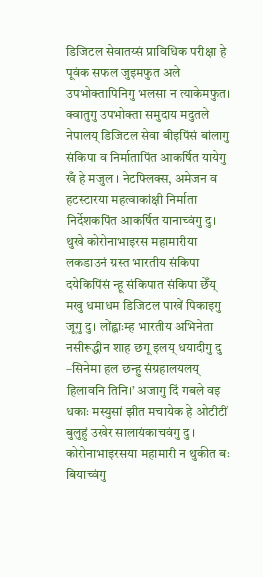डिजिटल सेवातय्सं प्राविधिक परीक्षा हे पूवंक सफल जुइमफुत अले उपभोक्तापिनिगु भलसा न त्याकेमफुत। क्वातुगु उपभोक्ता समुदाय मदुतले नेपालय् डिजिटल सेवा बीइपिंसं बांलागु संकिपा व निर्मातापिंत आकर्षित यायेगु खँ हे मजुल । नेटफ्लिक्स, अमेजन व हटस्टारया महत्वाकांक्षी निर्माता निर्देशकपिंत आकर्षित यानाच्वंगु दु। थुखे कोरोनाभाइरस महामारीया लकडाउनं ग्रस्त भारतीय संकिपा दयेकिपिंसं न्हू संकिपात संकिपा छेँय् मखु धमाधम डिजिटल पाखें पिकाइगु जूगु दु। लोंह्वाःम्ह भारतीय अभिनेता नसीरूद्धीन शाह छगू इलय् धयादीगु दु –सिनेमा हल छन्हु संग्रहालयलय् हिलावनि तिनि।’ अजागु दिं गबले वइ धकाः मस्युसां झीत मचायेक हे ओटीटीं बुलुहुं उखेर सालायंकाचवंगु दु । कोरोनाभाइरसया महामारी न थुकीत बः बियाच्वंगु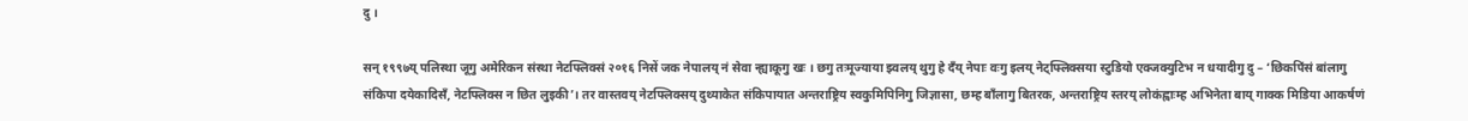दु ।

सन् १९९७य् पलिस्था जूगु अमेरिकन संस्था नेटफ्लिक्सं २०१६ निसें जक नेपालय् नं सेवा न्ह्याकूगु खः । छगु तःमूज्याया झ्वलय् थुगु हे दँय् नेपाः वःगु इलय् नेट्फ्लिक्सया स्टुडियो एक्जक्युटिभ न धयादीगु दु – ‘छिकपिंसं बांलागु संकिपा दयेकादिसँ, नेटफ्लिक्स न छित लुइकी’। तर वास्तवय् नेटफ्लिक्सय् दुथ्याकेत संकिपायात अन्तराष्ट्रिय स्वकुमिपिनिगु जिज्ञासा, छम्ह बाँलागु बितरक, अन्तराष्ट्रिय स्तरय् लोकंह्वाःम्ह अभिनेता बाय् गाक्क मिडिया आकर्षणं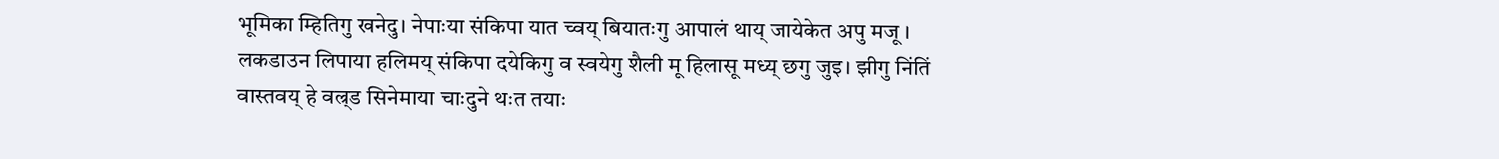भूमिका म्हितिगु खनेदु। नेपाःया संकिपा यात च्वय् बियातःगु आपालं थाय् जायेकेत अपु मजू । लकडाउन लिपाया हलिमय् संकिपा दयेकिगु व स्वयेगु शैली मू हिलासू मध्य् छगु जुइ। झीगु निंतिं वास्तवय् हे वल्र्ड सिनेमाया चाःदुने थःत तयाः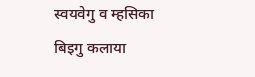स्वयवेगु व म्हसिका बिइगु कलाया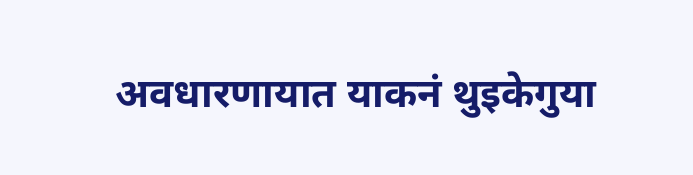अवधारणायात याकनं थुइकेगुया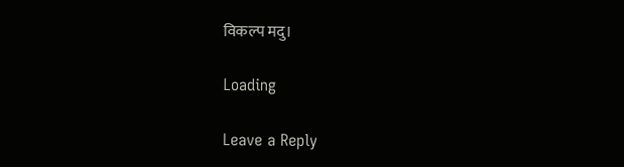विकल्प मदु।

Loading

Leave a Reply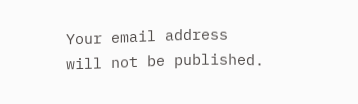Your email address will not be published.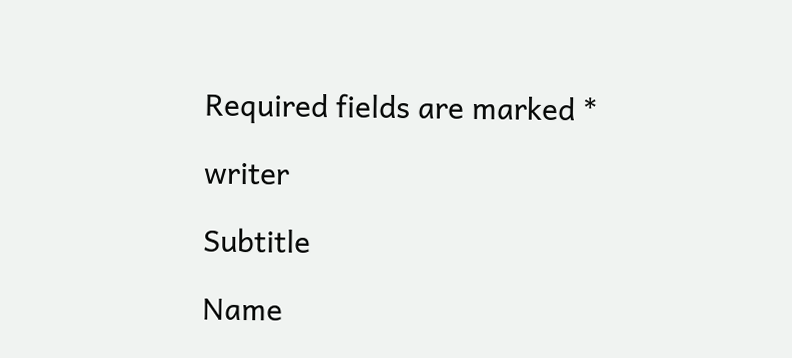Required fields are marked *

writer

Subtitle

Name